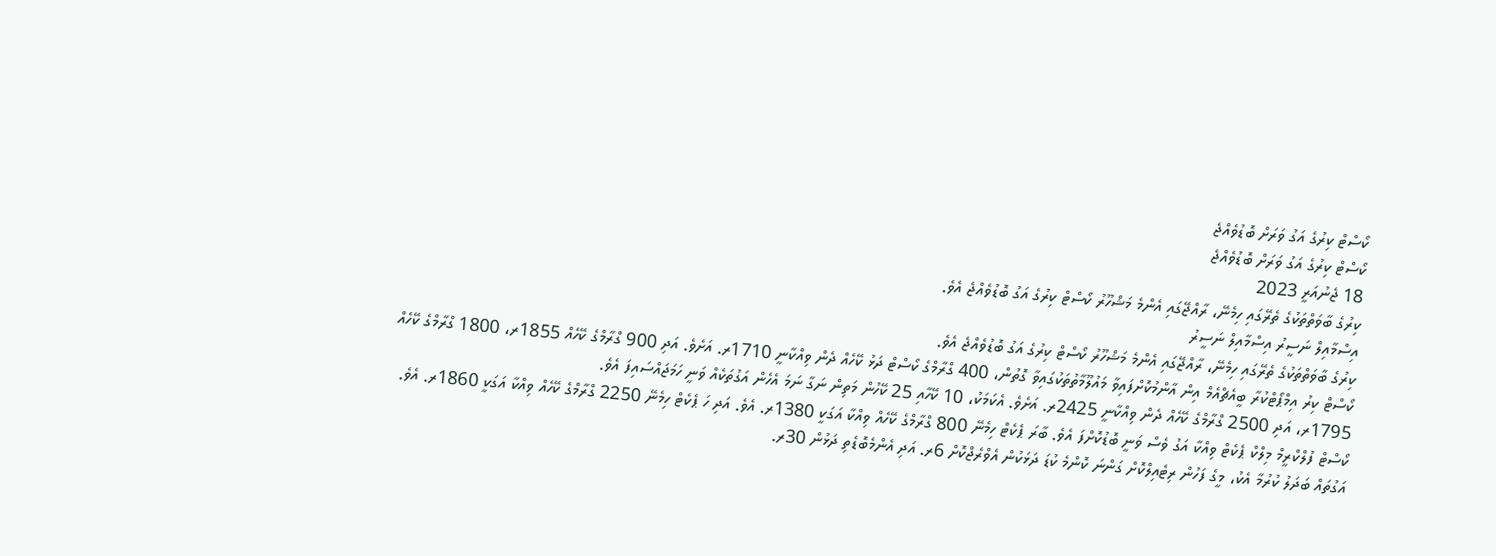ކޯސްޓް ކިރުގެ އަގު ވަރަށް ބޮޑުވެއްޖެ
ކޯސްޓް ކިރުގެ އަގު ވަރަށް ބޮޑުވެއްޖެ
18 ޖެނުއަރީ 2023
ކިރުގެ ބާވަތްތަކުގެ ތެރޭގައި ހިމެނޭ، ރާއްޖޭގައި އެންމެ މަޝްހޫރު ކޯސްޓް ކިރުގެ އަގު ބޮޑުވެއްޖެ އެވެ.
އިސްމާއިލް ނަސީރު އިސްމާއިލް ނަސީރު
ކިރުގެ ބާވަތްތަކުގެ ތެރޭގައި ހިމެނޭ، ރާއްޖޭގައި އެންމެ މަޝްހޫރު ކޯސްޓް ކިރުގެ އަގު ބޮޑުވެއްޖެ އެވެ.
ކޯސްޓް ކިރު އިމްޕޯޓްކުރާ ބީއެޗްއެމް އިން އާންމުކޮށްފައިވާ މައުލޫމާތުތަކުގައިވާ ގޮތުން، 400 ގްރާމްގެ ކޯސްޓް ދަޅު ކޭހެއް ދެން ވިއްކާނީ 1710ރ. އަށެވެ. އަދި 900 ގްރާމްގެ ކޭހެއް 1855ރ، 1800 ގްރާމްގެ ކޭހެއް 1795ރ، އަދި 2500 ގްރާމްގެ ކޭހެއް ދެން ވިއްކާނީ 2425ރ. އަށެވެ. އެކަމަކު، 10 ކޭހާއި 25 ކޭހުން މަތިން ނަގާ ނަމަ އެހެން އަގުތަކެއް ވަނީ ހަމަޖައްސައިފަ އެވެ.
ކޯސްޓް ފުލްކްރީމް މިލްކް ޕެކެޓް ވިއްކާ އަގު ވެސް ވަނީ ބޮޑުކޮށްފަ އެވެ. ބާރަ ޕެކެޓް ހިމެނޭ 800 ގްރާމްގެ ކޭހެއް ވިއްކާ އަގަކީ 1380ރ. އެވެ. އަދި ހަ ޕެކެޓް ހިމެނޭ 2250 ގްރާމްގެ ކޭހެއް ވިއްކާ އަގަކީ 1860ރ. އެވެ.
އަގުތައް ބަދަލު ކުރުމާ އެކު، މީގެ ފަހުން ރިޓެއިލްކޮށް ގަންނަ ކޮންމެ ކުޑަ ދަޅަކުން އެވްރެޖްކޮށް 6ރ. އަދި އެންމެބޮޑެތި ދަޅުން 30ރ.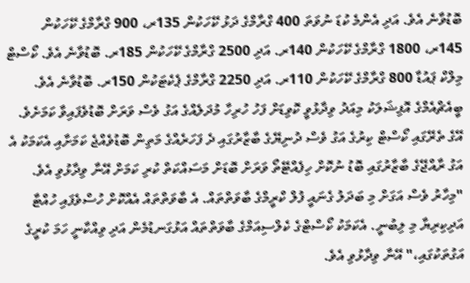ބޮޑުވާނެ އެވެ. އަދި އެންމެ ކުޑަ ނުވަތަ 400 ގްރާމްގެ ދަޅު ކޭހަކުން 135ރ، 900 ގްރާމްގެ ކޭހަކުން 145ރ، 1800 ގްރާމްގެ ކޭހަކުން 140ރ. އަދި 2500 ގްރާމްގެ ކޭހަކުން 185ރ. ބޮޑުވާނެ އެވެ. ކޯސްޓް މިލްކް ޕައުޑާ 800 ގްރާމްގެ ކޭހަކުން 110ރ. އަދި 2250 ގްރާމްގެ ޕެކެޓަކުން 150ރ. ބޮޑުވާނެ އެވެ.
ބީއެޗްއެމްގެ އޮފިޝަލަކު މިއަދު ވިދާޅުވީ ކޮވިޑަށް ފަހު ހުރިހާ މުދަލެއްގެ އަގު ވެސް ވަރަށް ބޮޑުވެފައިވާ ކަމަށެވެ. އޭގެ ތެރޭގައި ކޯސްޓް ކިރުގެ އަގު ވެސް ދުނިޔޭގެ ބާޒާރުގައި ދެ ފަހަރެއްގެ މަތިން ބޮޑުވެއްޖެ ކަމަށާއި އެކަމަކު އެ އަގު ރާއްޖޭގެ ބާޒާރުގައި ބޮޑު ނުކޮށް ހިފެއްޓޭތޯ ވަރަށް ބޮޑަށް މަސައްކަތް ކުރި ކަމަށް އޭނާ ވިދާޅުވި އެވެ.
"މިހާރު ވެސް އަގަށް މި ބަދަލު ގެނައީ ފުލް ކްރީމްގެ ބާވަތްތައް. އެ ބާވަތްތައް އެއްކޮށް ހުސްވެފައި ހުއްޓާ އަދިކިރިޔާ މި ލިބުނީ. އެކަމަކު ކޯސްޓްގެ ކެލްސިއަމްގެ ބާވަތްތައް އަޅުގަނޑުމެން އަދި ވިއްކާނީ ހަމަ ކުރީގެ އަގުތަކުގައި،" އޭނާ ވިދާޅުވި އެވެ.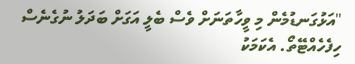"އަޅުގަނޑުމެން މި ވީހާތަނަށް ވެސް ބެލީ އަގަށް ބަދަލު ނުގެނެސް ހިފެހެއްޓޭތޯ. އެކަމަކު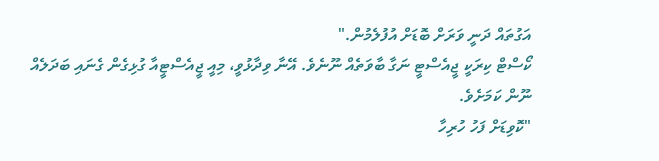އަގުތައް ދަނީ ވަރަށް ބޮޑަށް އުފުލެމުން."
ކޯސްޓް ކިރަކީ ޖީއެސްޓީ ނަގާ ބާވަތެއް ނޫނެވެ. އޭނާ ވިދާޅުވީ، މިއީ ޖީއެސްޓީއާ ގުޅިގެން ގެނައި ބަދަލެއް ނޫން ކަމަށެވެ.
"ކޮވިޑަށް ފަހު ހުރިހާ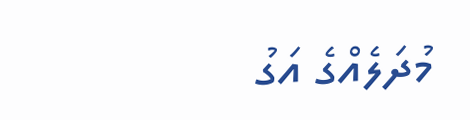މުދަލެއްގެ އަގު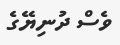ވެސް ދުނިޔޭގެ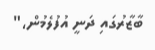ބާޒާރުގައި ދަނީ އުފުލެމުން،"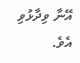އޭނާ ވިދާޅުވި އެވެ.